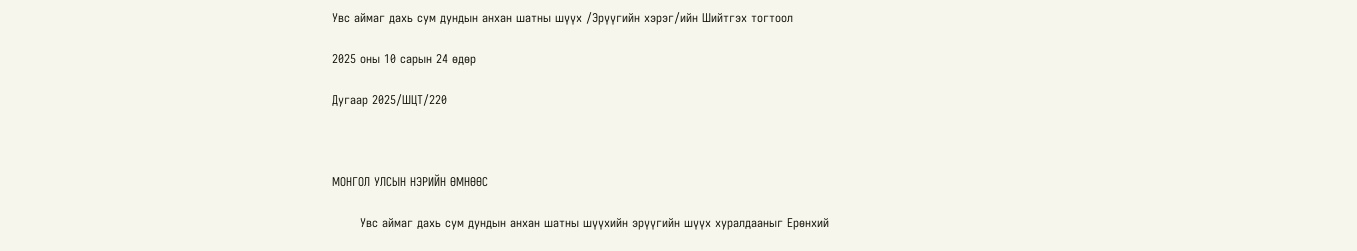Увс аймаг дахь сум дундын анхан шатны шүүх /Эрүүгийн хэрэг/ийн Шийтгэх тогтоол

2025 оны 10 сарын 24 өдөр

Дугаар 2025/ШЦТ/220



МОНГОЛ УЛСЫН НЭРИЙН ӨМНӨӨС

       Увс аймаг дахь сум дундын анхан шатны шүүхийн эрүүгийн шүүх хуралдааныг Ерөнхий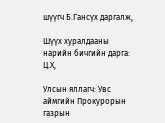шүүгч Б.Гансүх даргалж,

Шүүх хуралдааны нарийн бичгийн дарга: Ц.Х,

Улсын яллагч: Увс аймгийн Прокурорын газрын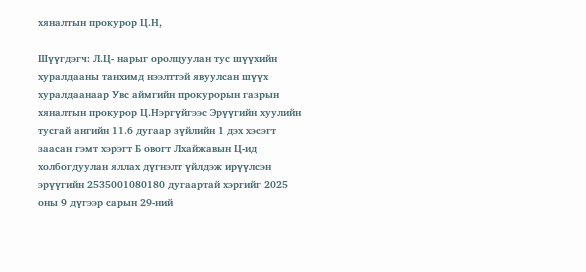хяналтын прокурор Ц.Н,

Шүүгдэгч: Л.Ц- нарыг оролцуулан тус шүүхийн хуралдааны танхимд нээлттэй явуулсан шүүх хуралдаанаар Увс аймгийн прокурорын газрын хяналтын прокурор Ц.Нэргүйгээс Эрүүгийн хуулийн тусгай ангийн 11.6 дугаар зүйлийн 1 дэх хэсэгт заасан гэмт хэрэгт Б овогт Лхайжавын Ц-ид холбогдуулан яллах дүгнэлт үйлдэж ирүүлсэн эрүүгийн 2535001080180 дугаартай хэргийг 2025 оны 9 дүгээр сарын 29-ний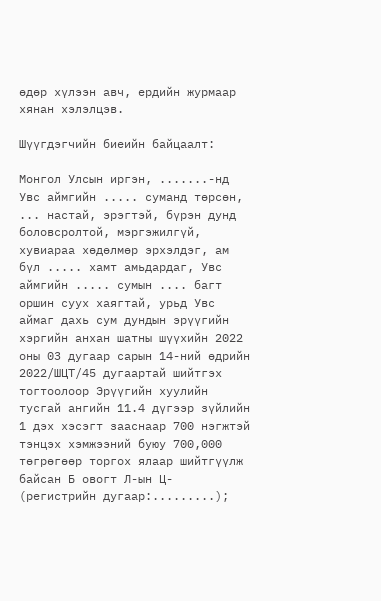өдөр хүлээн авч, ердийн журмаар хянан хэлэлцэв.

Шүүгдэгчийн биеийн байцаалт:

Монгол Улсын иргэн, .......-нд Увс аймгийн ..... суманд төрсөн, ... настай, эрэгтэй, бүрэн дунд боловсролтой, мэргэжилгүй, хувиараа хөдөлмөр эрхэлдэг, ам бүл ..... хамт амьдардаг, Увс аймгийн ..... сумын .... багт оршин суух хаягтай, урьд Увс аймаг дахь сум дундын эрүүгийн хэргийн анхан шатны шүүхийн 2022 оны 03 дугаар сарын 14-ний өдрийн 2022/ШЦТ/45 дугаартай шийтгэх тогтоолоор Эрүүгийн хуулийн тусгай ангийн 11.4 дүгээр зүйлийн 1 дэх хэсэгт зааснаар 700 нэгжтэй тэнцэх хэмжээний буюу 700,000 төгрөгөөр торгох ялаар шийтгүүлж байсан Б овогт Л-ын Ц- (регистрийн дугаар:.........);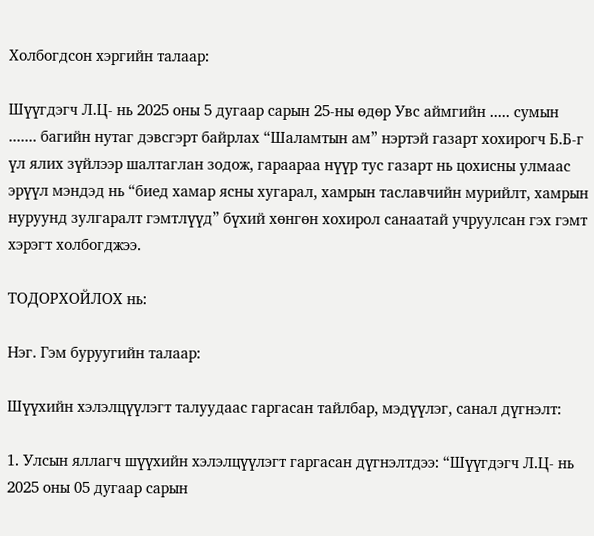Холбогдсон хэргийн талаар:

Шүүгдэгч Л.Ц- нь 2025 оны 5 дугаар сарын 25-ны өдөр Увс аймгийн ..... сумын ....... багийн нутаг дэвсгэрт байрлах “Шаламтын ам” нэртэй газарт хохирогч Б.Б-г үл ялих зүйлээр шалтаглан зодож, гараараа нүүр тус газарт нь цохисны улмаас эрүүл мэндэд нь “биед хамар ясны хугарал, хамрын таславчийн мурийлт, хамрын нуруунд зулгаралт гэмтлүүд” бүхий хөнгөн хохирол санаатай учруулсан гэх гэмт хэрэгт холбогджээ.

ТОДОРХОЙЛОХ нь:

Нэг. Гэм буруугийн талаар:

Шүүхийн хэлэлцүүлэгт талуудаас гаргасан тайлбар, мэдүүлэг, санал дүгнэлт:

1. Улсын яллагч шүүхийн хэлэлцүүлэгт гаргасан дүгнэлтдээ: “Шүүгдэгч Л.Ц- нь 2025 оны 05 дугаар сарын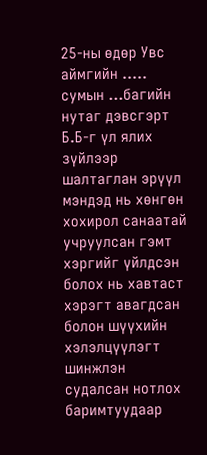25-ны өдөр Увс аймгийн ..... сумын ...багийн нутаг дэвсгэрт Б.Б-г үл ялих зүйлээр шалтаглан эрүүл мэндэд нь хөнгөн хохирол санаатай учруулсан гэмт хэргийг үйлдсэн болох нь хавтаст хэрэгт авагдсан болон шүүхийн хэлэлцүүлэгт шинжлэн судалсан нотлох баримтуудаар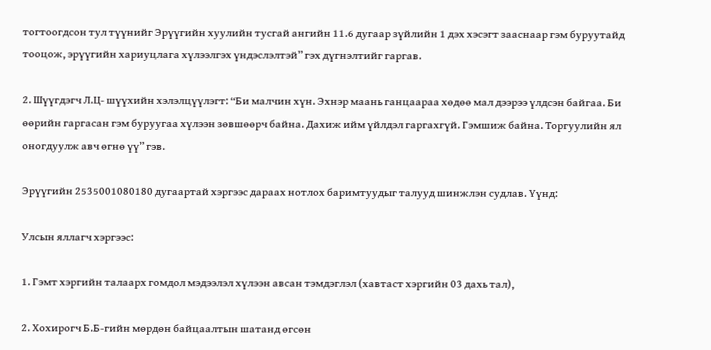тогтоогдсон тул түүнийг Эрүүгийн хуулийн тусгай ангийн 11.6 дугаар зүйлийн 1 дэх хэсэгт зааснаар гэм буруутайд тооцож, эрүүгийн хариуцлага хүлээлгэх үндэслэлтэй” гэх дүгнэлтийг гаргав.

2. Шүүгдэгч Л.Ц- шүүхийн хэлэлцүүлэгт: “Би малчин хүн. Эхнэр маань ганцаараа хөдөө мал дээрээ үлдсэн байгаа. Би өөрийн гаргасан гэм буруугаа хүлээн зөвшөөрч байна. Дахиж ийм үйлдэл гаргахгүй. Гэмшиж байна. Торгуулийн ял оногдуулж авч өгнө үү” гэв.

Эрүүгийн 2535001080180 дугаартай хэргээс дараах нотлох баримтуудыг талууд шинжлэн судлав. Үүнд:

Улсын яллагч хэргээс:

1. Гэмт хэргийн талаарх гомдол мэдээлэл хүлээн авсан тэмдэглэл (хавтаст хэргийн 03 дахь тал),

2. Хохирогч Б.Б-гийн мөрдөн байцаалтын шатанд өгсөн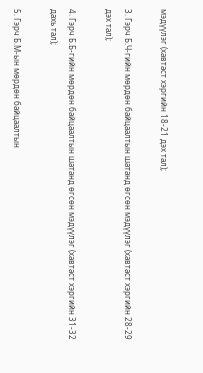мэдүүлэг (хавтаст хэргийн 18-21 дэх тал);

3. Гэрч Б.Ч-гийн мөрдөн байцаалтын шатанд өгсөн мэдүүлэг (хавтаст хэргийн 28-29 дэх тал);

4. Гэрч Б.Б-гийн мөрдөн байцаалтын шатанд өгсөн мэдүүлэг (хавтаст хэргийн 31-32 дахь тал);

5. Гэрч Б.М-ын мөрдөн байцаалтын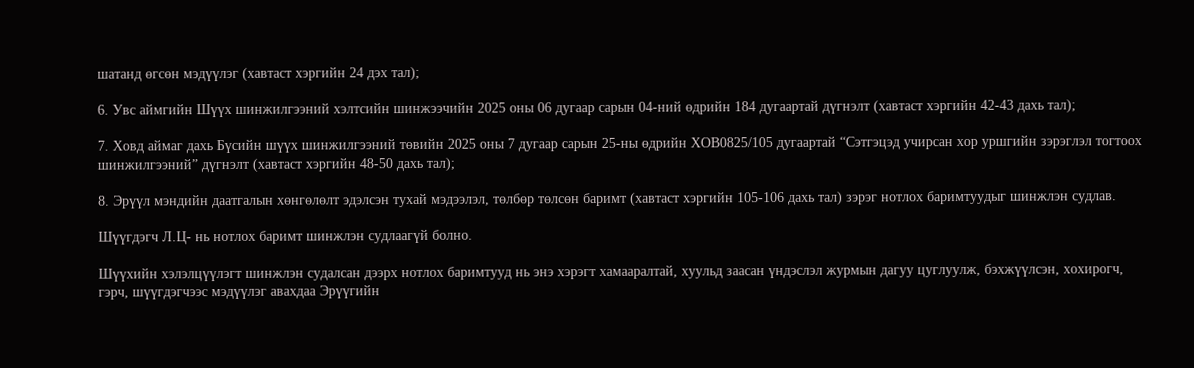шатанд өгсөн мэдүүлэг (хавтаст хэргийн 24 дэх тал);

6. Увс аймгийн Шүүх шинжилгээний хэлтсийн шинжээчийн 2025 оны 06 дугаар сарын 04-ний өдрийн 184 дугаартай дүгнэлт (хавтаст хэргийн 42-43 дахь тал);

7. Ховд аймаг дахь Бүсийн шүүх шинжилгээний төвийн 2025 оны 7 дугаар сарын 25-ны өдрийн ХОВ0825/105 дугаартай “Сэтгэцэд учирсан хор уршгийн зэрэглэл тогтоох шинжилгээний” дүгнэлт (хавтаст хэргийн 48-50 дахь тал);

8. Эрүүл мэндийн даатгалын хөнгөлөлт эдэлсэн тухай мэдээлэл, төлбөр төлсөн баримт (хавтаст хэргийн 105-106 дахь тал) зэрэг нотлох баримтуудыг шинжлэн судлав.

Шүүгдэгч Л.Ц- нь нотлох баримт шинжлэн судлаагүй болно.

Шүүхийн хэлэлцүүлэгт шинжлэн судалсан дээрх нотлох баримтууд нь энэ хэрэгт хамааралтай, хуульд заасан үндэслэл журмын дагуу цуглуулж, бэхжүүлсэн, хохирогч, гэрч, шүүгдэгчээс мэдүүлэг авахдаа Эрүүгийн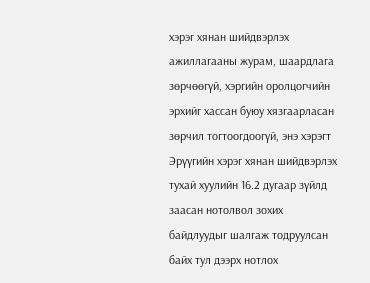хэрэг хянан шийдвэрлэх ажиллагааны журам, шаардлага зөрчөөгүй, хэргийн оролцогчийн эрхийг хассан буюу хязгаарласан зөрчил тогтоогдоогүй, энэ хэрэгт Эрүүгийн хэрэг хянан шийдвэрлэх тухай хуулийн 16.2 дугаар зүйлд заасан нотолвол зохих байдлуудыг шалгаж тодруулсан байх тул дээрх нотлох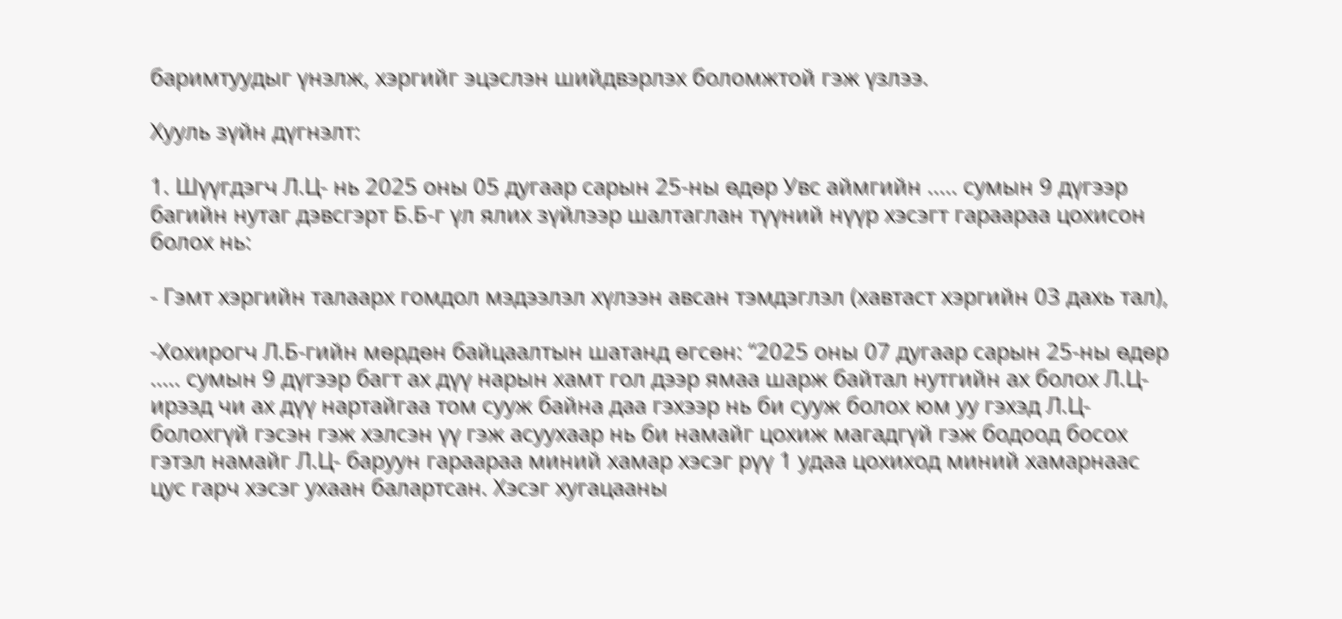баримтуудыг үнэлж, хэргийг эцэслэн шийдвэрлэх боломжтой гэж үзлээ.

Хууль зүйн дүгнэлт:

1. Шүүгдэгч Л.Ц- нь 2025 оны 05 дугаар сарын 25-ны өдөр Увс аймгийн ..... сумын 9 дүгээр багийн нутаг дэвсгэрт Б.Б-г үл ялих зүйлээр шалтаглан түүний нүүр хэсэгт гараараа цохисон болох нь:

- Гэмт хэргийн талаарх гомдол мэдээлэл хүлээн авсан тэмдэглэл (хавтаст хэргийн 03 дахь тал),

-Хохирогч Л.Б-гийн мөрдөн байцаалтын шатанд өгсөн: “2025 оны 07 дугаар сарын 25-ны өдөр ..... сумын 9 дүгээр багт ах дүү нарын хамт гол дээр ямаа шарж байтал нутгийн ах болох Л.Ц- ирээд чи ах дүү нартайгаа том сууж байна даа гэхээр нь би сууж болох юм уу гэхэд Л.Ц- болохгүй гэсэн гэж хэлсэн үү гэж асуухаар нь би намайг цохиж магадгүй гэж бодоод босох гэтэл намайг Л.Ц- баруун гараараа миний хамар хэсэг рүү 1 удаа цохиход миний хамарнаас цус гарч хэсэг ухаан балартсан. Хэсэг хугацааны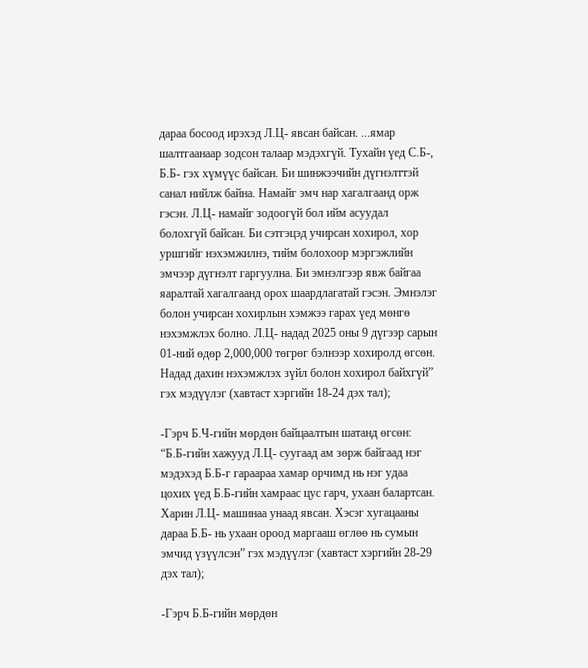дараа босоод ирэхэд Л.Ц- явсан байсан. ...ямар шалтгаанаар зодсон талаар мэдэхгүй. Тухайн үед С.Б-, Б.Б- гэх хүмүүс байсан. Би шинжээчийн дүгнэлттэй санал нийлж байна. Намайг эмч нар хагалгаанд орж гэсэн. Л.Ц- намайг зодоогүй бол ийм асуудал болохгүй байсан. Би сэтгэцэд учирсан хохирол, хор уршгийг нэхэмжилнэ, тийм болохоор мэргэжлийн эмчээр дүгнэлт гаргуулна. Би эмнэлгээр явж байгаа яаралтай хагалгаанд орох шаардлагатай гэсэн. Эмнэлэг болон учирсан хохирлын хэмжээ гарах үед мөнгө нэхэмжлэх болно. Л.Ц- надад 2025 оны 9 дүгээр сарын 01-ний өдөр 2,000,000 төгрөг бэлнээр хохиролд өгсөн. Надад дахин нэхэмжлэх зүйл болон хохирол байхгүй” гэх мэдүүлэг (хавтаст хэргийн 18-24 дэх тал);

-Гэрч Б.Ч-гийн мөрдөн байцаалтын шатанд өгсөн: “Б.Б-гийн хажууд Л.Ц- суугаад ам зөрж байгаад нэг мэдэхэд Б.Б-г гараараа хамар орчимд нь нэг удаа цохих үед Б.Б-гийн хамраас цус гарч, ухаан балартсан. Харин Л.Ц- машинаа унаад явсан. Хэсэг хугацааны дараа Б.Б- нь ухаан ороод маргааш өглөө нь сумын эмчид үзүүлсэн” гэх мэдүүлэг (хавтаст хэргийн 28-29 дэх тал);

-Гэрч Б.Б-гийн мөрдөн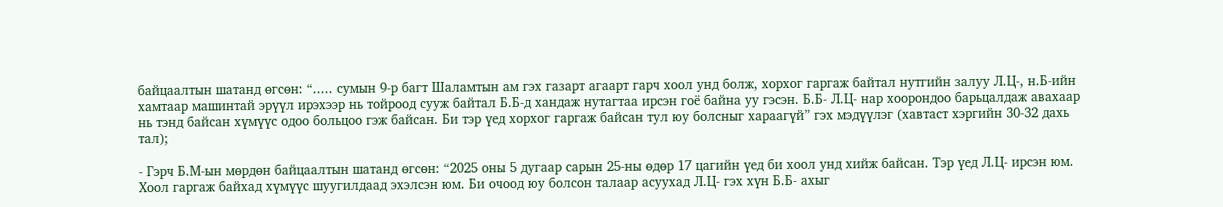байцаалтын шатанд өгсөн: “..... сумын 9-р багт Шаламтын ам гэх газарт агаарт гарч хоол унд болж, хорхог гаргаж байтал нутгийн залуу Л.Ц-, н.Б-ийн хамтаар машинтай эрүүл ирэхээр нь тойроод сууж байтал Б.Б-д хандаж нутагтаа ирсэн гоё байна уу гэсэн. Б.Б- Л.Ц- нар хоорондоо барьцалдаж авахаар нь тэнд байсан хүмүүс одоо больцоо гэж байсан. Би тэр үед хорхог гаргаж байсан тул юу болсныг хараагүй” гэх мэдүүлэг (хавтаст хэргийн 30-32 дахь тал);

- Гэрч Б.М-ын мөрдөн байцаалтын шатанд өгсөн: “2025 оны 5 дугаар сарын 25-ны өдөр 17 цагийн үед би хоол унд хийж байсан. Тэр үед Л.Ц- ирсэн юм. Хоол гаргаж байхад хүмүүс шуугилдаад эхэлсэн юм. Би очоод юу болсон талаар асуухад Л.Ц- гэх хүн Б.Б- ахыг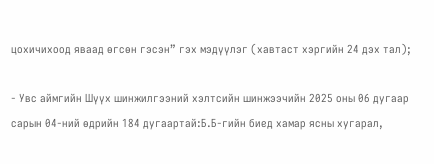цохичихоод яваад өгсөн гэсэн” гэх мэдүүлэг (хавтаст хэргийн 24 дэх тал);

- Увс аймгийн Шүүх шинжилгээний хэлтсийн шинжээчийн 2025 оны 06 дугаар сарын 04-ний өдрийн 184 дугаартай:Б.Б-гийн биед хамар ясны хугарал,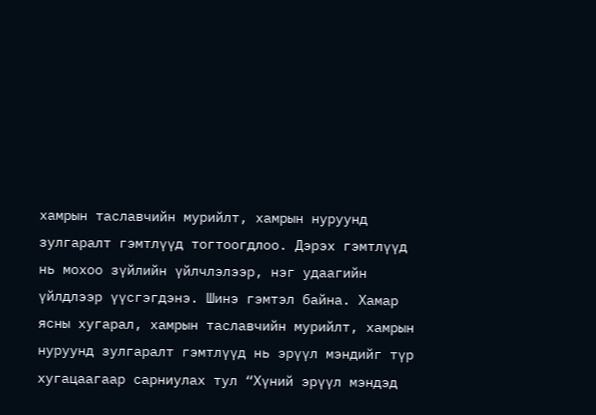хамрын таславчийн мурийлт, хамрын нуруунд зулгаралт гэмтлүүд тогтоогдлоо. Дэрэх гэмтлүүд нь мохоо зүйлийн үйлчлэлээр, нэг удаагийн үйлдлээр үүсгэгдэнэ. Шинэ гэмтэл байна. Хамар ясны хугарал, хамрын таславчийн мурийлт, хамрын нуруунд зулгаралт гэмтлүүд нь эрүүл мэндийг түр хугацаагаар сарниулах тул “Хүний эрүүл мэндэд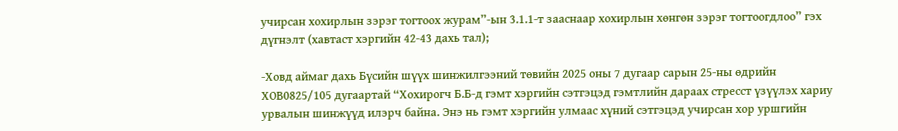учирсан хохирлын зэрэг тогтоох журам”-ын 3.1.1-т зааснаар хохирлын хөнгөн зэрэг тогтоогдлоо” гэх дүгнэлт (хавтаст хэргийн 42-43 дахь тал);

-Ховд аймаг дахь Бүсийн шүүх шинжилгээний төвийн 2025 оны 7 дугаар сарын 25-ны өдрийн ХОВ0825/105 дугаартай “Хохирогч Б.Б-д гэмт хэргийн сэтгэцэд гэмтлийн дараах стресст үзүүлэх хариу урвалын шинжүүд илэрч байна. Энэ нь гэмт хэргийн улмаас хүний сэтгэцэд учирсан хор уршгийн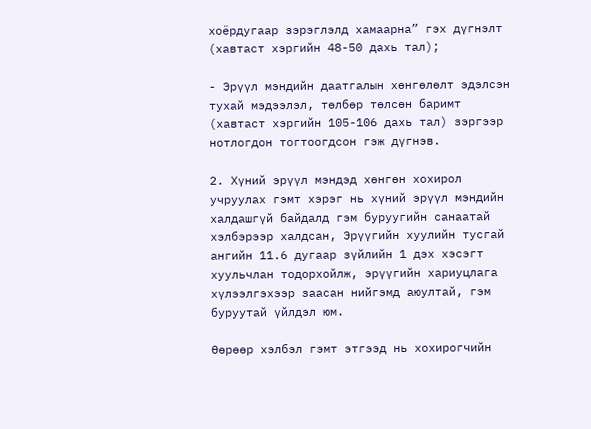хоёрдугаар зэрэглэлд хамаарна” гэх дүгнэлт (хавтаст хэргийн 48-50 дахь тал);

- Эрүүл мэндийн даатгалын хөнгөлөлт эдэлсэн тухай мэдээлэл, төлбөр төлсөн баримт (хавтаст хэргийн 105-106 дахь тал) зэргээр нотлогдон тогтоогдсон гэж дүгнэв.

2. Хүний эрүүл мэндэд хөнгөн хохирол учруулах гэмт хэрэг нь хүний эрүүл мэндийн халдашгүй байдалд гэм буруугийн санаатай хэлбэрээр халдсан, Эрүүгийн хуулийн тусгай ангийн 11.6 дугаар зүйлийн 1 дэх хэсэгт хуульчлан тодорхойлж, эрүүгийн хариуцлага хүлээлгэхээр заасан нийгэмд аюултай, гэм буруутай үйлдэл юм.

Өөрөөр хэлбэл гэмт этгээд нь хохирогчийн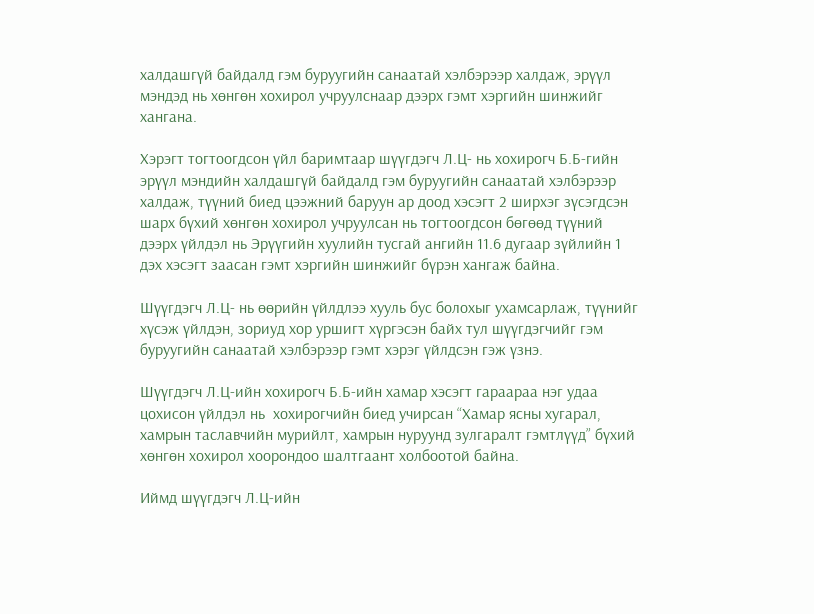халдашгүй байдалд гэм буруугийн санаатай хэлбэрээр халдаж, эрүүл мэндэд нь хөнгөн хохирол учруулснаар дээрх гэмт хэргийн шинжийг хангана.

Хэрэгт тогтоогдсон үйл баримтаар шүүгдэгч Л.Ц- нь хохирогч Б.Б-гийн эрүүл мэндийн халдашгүй байдалд гэм буруугийн санаатай хэлбэрээр халдаж, түүний биед цээжний баруун ар доод хэсэгт 2 ширхэг зүсэгдсэн шарх бүхий хөнгөн хохирол учруулсан нь тогтоогдсон бөгөөд түүний дээрх үйлдэл нь Эрүүгийн хуулийн тусгай ангийн 11.6 дугаар зүйлийн 1 дэх хэсэгт заасан гэмт хэргийн шинжийг бүрэн хангаж байна.

Шүүгдэгч Л.Ц- нь өөрийн үйлдлээ хууль бус болохыг ухамсарлаж, түүнийг хүсэж үйлдэн, зориуд хор уршигт хүргэсэн байх тул шүүгдэгчийг гэм буруугийн санаатай хэлбэрээр гэмт хэрэг үйлдсэн гэж үзнэ.

Шүүгдэгч Л.Ц-ийн хохирогч Б.Б-ийн хамар хэсэгт гараараа нэг удаа цохисон үйлдэл нь  хохирогчийн биед учирсан “Хамар ясны хугарал, хамрын таславчийн мурийлт, хамрын нуруунд зулгаралт гэмтлүүд” бүхий хөнгөн хохирол хоорондоо шалтгаант холбоотой байна.

Иймд шүүгдэгч Л.Ц-ийн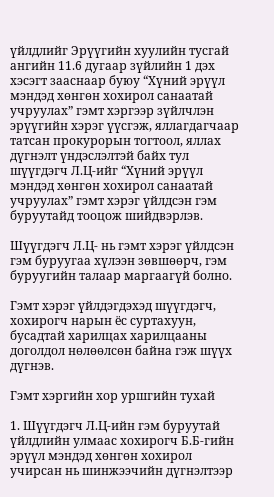үйлдлийг Эрүүгийн хуулийн тусгай ангийн 11.6 дугаар зүйлийн 1 дэх хэсэгт зааснаар буюу “Хүний эрүүл мэндэд хөнгөн хохирол санаатай учруулах” гэмт хэргээр зүйлчлэн эрүүгийн хэрэг үүсгэж, яллагдагчаар татсан прокурорын тогтоол, яллах дүгнэлт үндэслэлтэй байх тул шүүгдэгч Л.Ц-ийг “Хүний эрүүл мэндэд хөнгөн хохирол санаатай учруулах” гэмт хэрэг үйлдсэн гэм буруутайд тооцож шийдвэрлэв.

Шүүгдэгч Л.Ц- нь гэмт хэрэг үйлдсэн гэм буруугаа хүлээн зөвшөөрч, гэм буруугийн талаар маргаагүй болно.

Гэмт хэрэг үйлдэгдэхэд шүүгдэгч, хохирогч нарын ёс суртахуун, бусадтай харилцах харилцааны доголдол нөлөөлсөн байна гэж шүүх дүгнэв.

Гэмт хэргийн хор уршгийн тухай

1. Шүүгдэгч Л.Ц-ийн гэм буруутай үйлдлийн улмаас хохирогч Б.Б-гийн эрүүл мэндэд хөнгөн хохирол учирсан нь шинжээчийн дүгнэлтээр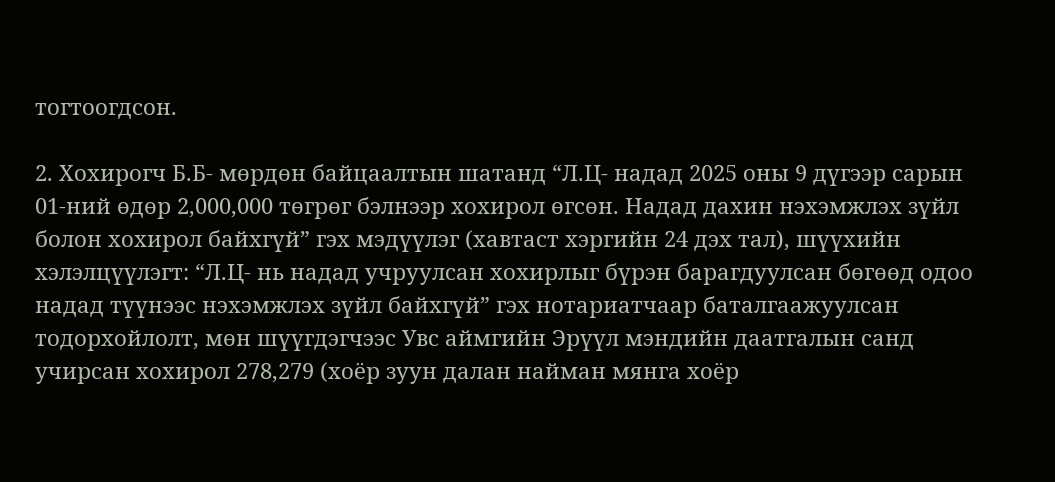тогтоогдсон.

2. Хохирогч Б.Б- мөрдөн байцаалтын шатанд “Л.Ц- надад 2025 оны 9 дүгээр сарын 01-ний өдөр 2,000,000 төгрөг бэлнээр хохирол өгсөн. Надад дахин нэхэмжлэх зүйл болон хохирол байхгүй” гэх мэдүүлэг (хавтаст хэргийн 24 дэх тал), шүүхийн хэлэлцүүлэгт: “Л.Ц- нь надад учруулсан хохирлыг бүрэн барагдуулсан бөгөөд одоо надад түүнээс нэхэмжлэх зүйл байхгүй” гэх нотариатчаар баталгаажуулсан тодорхойлолт, мөн шүүгдэгчээс Увс аймгийн Эрүүл мэндийн даатгалын санд учирсан хохирол 278,279 (хоёр зуун далан найман мянга хоёр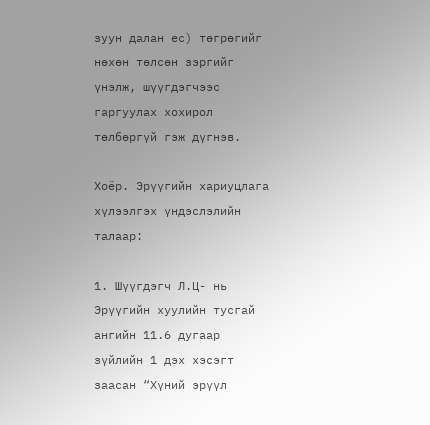зуун далан ес) төгрөгийг нөхөн төлсөн зэргийг үнэлж, шүүгдэгчээс гаргуулах хохирол төлбөргүй гэж дүгнэв.

Хоёр. Эрүүгийн хариуцлага хүлээлгэх үндэслэлийн талаар:

1. Шүүгдэгч Л.Ц- нь Эрүүгийн хуулийн тусгай ангийн 11.6 дугаар зүйлийн 1 дэх хэсэгт заасан “Хүний эрүүл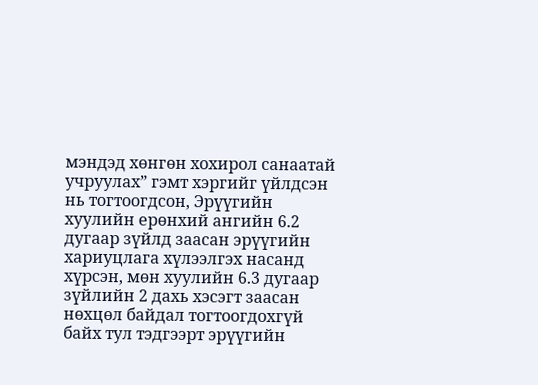мэндэд хөнгөн хохирол санаатай учруулах” гэмт хэргийг үйлдсэн нь тогтоогдсон, Эрүүгийн хуулийн ерөнхий ангийн 6.2 дугаар зүйлд заасан эрүүгийн хариуцлага хүлээлгэх насанд хүрсэн, мөн хуулийн 6.3 дугаар зүйлийн 2 дахь хэсэгт заасан нөхцөл байдал тогтоогдохгүй байх тул тэдгээрт эрүүгийн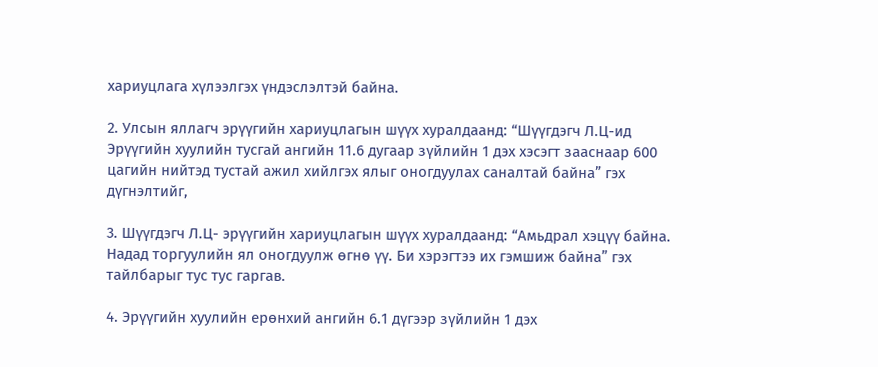хариуцлага хүлээлгэх үндэслэлтэй байна.

2. Улсын яллагч эрүүгийн хариуцлагын шүүх хуралдаанд: “Шүүгдэгч Л.Ц-ид Эрүүгийн хуулийн тусгай ангийн 11.6 дугаар зүйлийн 1 дэх хэсэгт зааснаар 600 цагийн нийтэд тустай ажил хийлгэх ялыг оногдуулах саналтай байна” гэх  дүгнэлтийг,

3. Шүүгдэгч Л.Ц- эрүүгийн хариуцлагын шүүх хуралдаанд: “Амьдрал хэцүү байна. Надад торгуулийн ял оногдуулж өгнө үү. Би хэрэгтээ их гэмшиж байна” гэх тайлбарыг тус тус гаргав.

4. Эрүүгийн хуулийн ерөнхий ангийн 6.1 дүгээр зүйлийн 1 дэх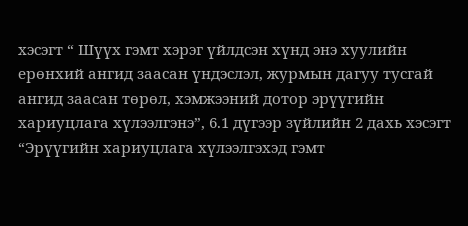хэсэгт “ Шүүх гэмт хэрэг үйлдсэн хүнд энэ хуулийн ерөнхий ангид заасан үндэслэл, журмын дагуу тусгай ангид заасан төрөл, хэмжээний дотор эрүүгийн хариуцлага хүлээлгэнэ”, 6.1 дүгээр зүйлийн 2 дахь хэсэгт “Эрүүгийн хариуцлага хүлээлгэхэд гэмт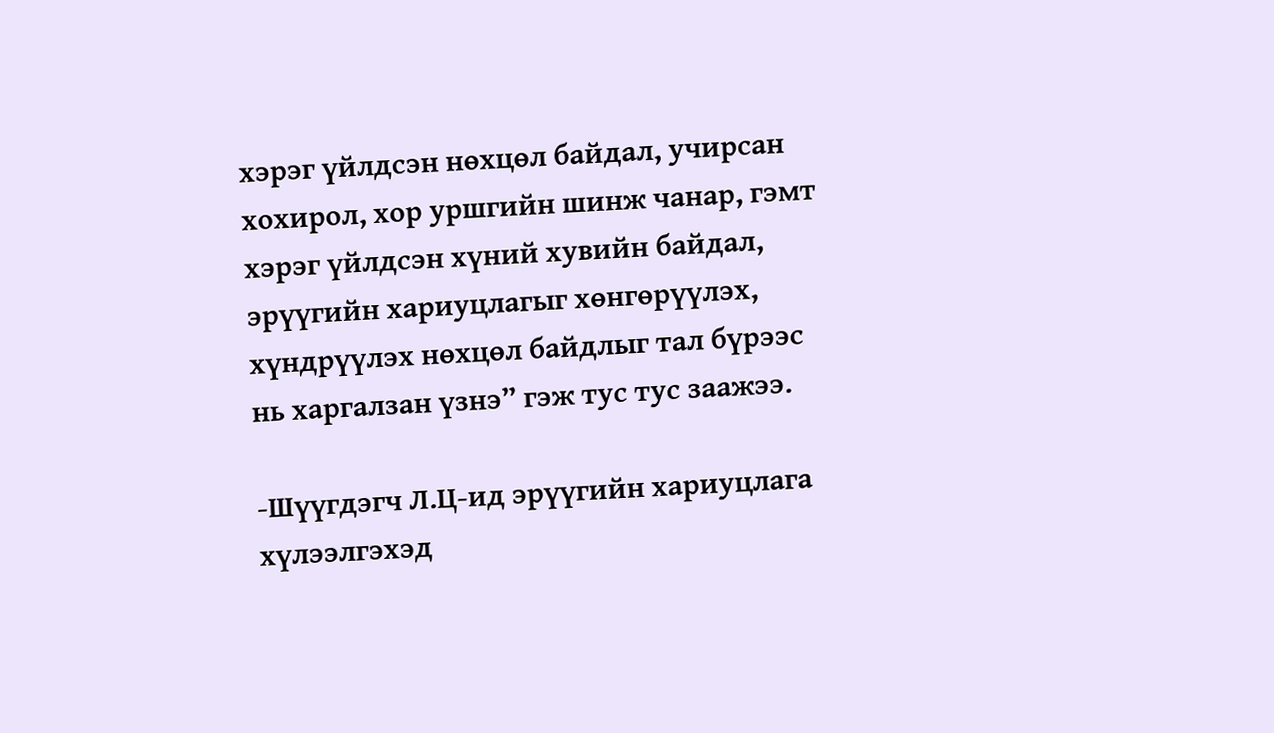хэрэг үйлдсэн нөхцөл байдал, учирсан хохирол, хор уршгийн шинж чанар, гэмт хэрэг үйлдсэн хүний хувийн байдал, эрүүгийн хариуцлагыг хөнгөрүүлэх, хүндрүүлэх нөхцөл байдлыг тал бүрээс нь харгалзан үзнэ” гэж тус тус заажээ.

-Шүүгдэгч Л.Ц-ид эрүүгийн хариуцлага хүлээлгэхэд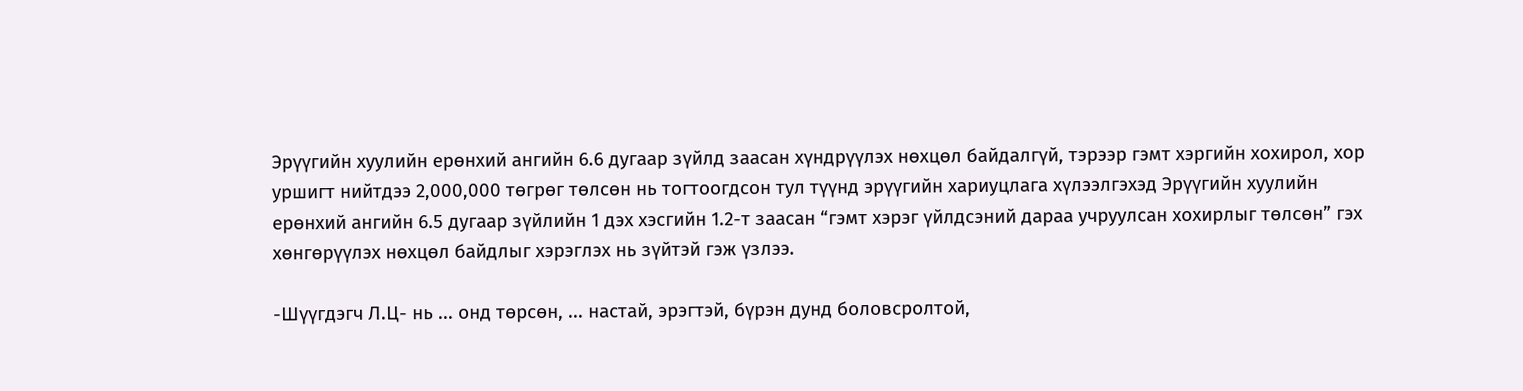Эрүүгийн хуулийн ерөнхий ангийн 6.6 дугаар зүйлд заасан хүндрүүлэх нөхцөл байдалгүй, тэрээр гэмт хэргийн хохирол, хор уршигт нийтдээ 2,000,000 төгрөг төлсөн нь тогтоогдсон тул түүнд эрүүгийн хариуцлага хүлээлгэхэд Эрүүгийн хуулийн ерөнхий ангийн 6.5 дугаар зүйлийн 1 дэх хэсгийн 1.2-т заасан “гэмт хэрэг үйлдсэний дараа учруулсан хохирлыг төлсөн” гэх хөнгөрүүлэх нөхцөл байдлыг хэрэглэх нь зүйтэй гэж үзлээ.

-Шүүгдэгч Л.Ц- нь ... онд төрсөн, ... настай, эрэгтэй, бүрэн дунд боловсролтой,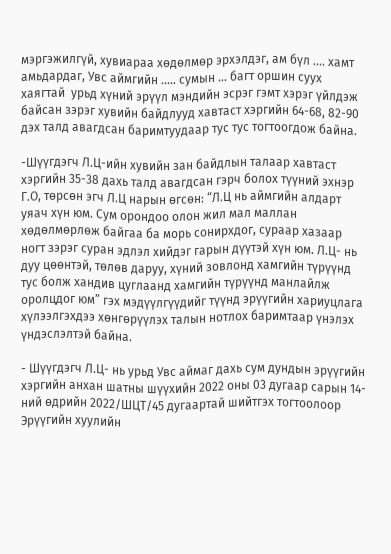мэргэжилгүй, хувиараа хөдөлмөр эрхэлдэг, ам бүл .... хамт амьдардаг, Увс аймгийн ..... сумын ... багт оршин суух хаягтай  урьд хүний эрүүл мэндийн эсрэг гэмт хэрэг үйлдэж байсан зэрэг хувийн байдлууд хавтаст хэргийн 64-68, 82-90 дэх талд авагдсан баримтуудаар тус тус тогтоогдож байна.

-Шүүгдэгч Л.Ц-ийн хувийн зан байдлын талаар хавтаст хэргийн 35-38 дахь талд авагдсан гэрч болох түүний эхнэр Г.О, төрсөн эгч Л.Ц нарын өгсөн: “Л.Ц нь аймгийн алдарт уяач хүн юм. Сум орондоо олон жил мал маллан хөдөлмөрлөж байгаа ба морь сонирхдог, сураар хазаар ногт зэрэг суран эдлэл хийдэг гарын дүүтэй хүн юм. Л.Ц- нь дуу цөөнтэй, төлөв даруу, хүний зовлонд хамгийн түрүүнд тус болж хандив цуглаанд хамгийн түрүүнд манлайлж оролцдог юм” гэх мэдүүлгүүдийг түүнд эрүүгийн хариуцлага хүлээлгэхдээ хөнгөрүүлэх талын нотлох баримтаар үнэлэх үндэслэлтэй байна.

- Шүүгдэгч Л.Ц- нь урьд Увс аймаг дахь сум дундын эрүүгийн хэргийн анхан шатны шүүхийн 2022 оны 03 дугаар сарын 14-ний өдрийн 2022/ШЦТ/45 дугаартай шийтгэх тогтоолоор Эрүүгийн хуулийн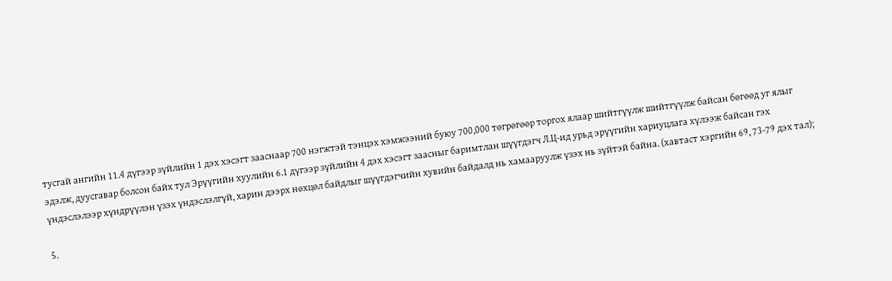тусгай ангийн 11.4 дүгээр зүйлийн 1 дэх хэсэгт зааснаар 700 нэгжтэй тэнцэх хэмжээний буюу 700,000 төгрөгөөр торгох ялаар шийтгүүлж шийтгүүлж байсан бөгөөд уг ялыг эдэлж, дуусгавар болсон байх тул Эрүүгийн хуулийн 6.1 дүгээр зүйлийн 4 дэх хэсэгт заасныг баримтлан шүүгдэгч Л.Ц-ид урьд эрүүгийн хариуцлага хүлээж байсан гэх үндэслэлээр хүндрүүлэн үзэх үндэслэлгүй, харин дээрх нөхцөл байдлыг шүүгдэгчийн хувийн байдалд нь хамааруулж үзэх нь зүйтэй байна. (хавтаст хэргийн 69, 73-79 дэх тал);

5.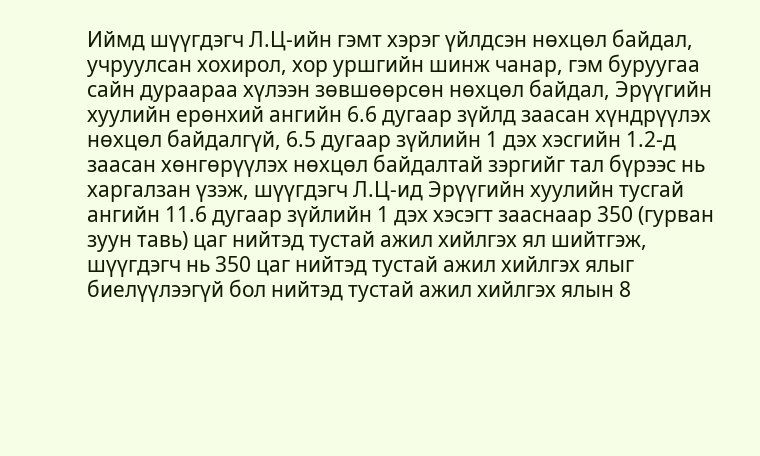Иймд шүүгдэгч Л.Ц-ийн гэмт хэрэг үйлдсэн нөхцөл байдал, учруулсан хохирол, хор уршгийн шинж чанар, гэм буруугаа сайн дураараа хүлээн зөвшөөрсөн нөхцөл байдал, Эрүүгийн хуулийн ерөнхий ангийн 6.6 дугаар зүйлд заасан хүндрүүлэх нөхцөл байдалгүй, 6.5 дугаар зүйлийн 1 дэх хэсгийн 1.2-д заасан хөнгөрүүлэх нөхцөл байдалтай зэргийг тал бүрээс нь харгалзан үзэж, шүүгдэгч Л.Ц-ид Эрүүгийн хуулийн тусгай ангийн 11.6 дугаар зүйлийн 1 дэх хэсэгт зааснаар 350 (гурван зуун тавь) цаг нийтэд тустай ажил хийлгэх ял шийтгэж, шүүгдэгч нь 350 цаг нийтэд тустай ажил хийлгэх ялыг биелүүлээгүй бол нийтэд тустай ажил хийлгэх ялын 8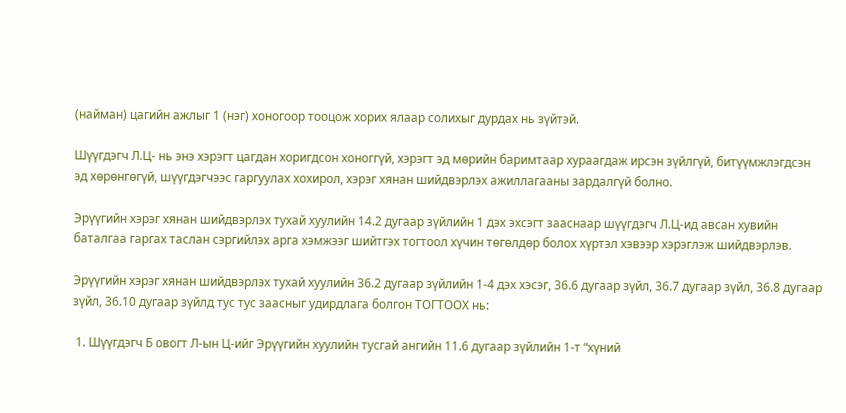(найман) цагийн ажлыг 1 (нэг) хоногоор тооцож хорих ялаар солихыг дурдах нь зүйтэй.

Шүүгдэгч Л.Ц- нь энэ хэрэгт цагдан хоригдсон хоноггүй, хэрэгт эд мөрийн баримтаар хураагдаж ирсэн зүйлгүй, битүүмжлэгдсэн эд хөрөнгөгүй, шүүгдэгчээс гаргуулах хохирол, хэрэг хянан шийдвэрлэх ажиллагааны зардалгүй болно.

Эрүүгийн хэрэг хянан шийдвэрлэх тухай хуулийн 14.2 дугаар зүйлийн 1 дэх эхсэгт зааснаар шүүгдэгч Л.Ц-ид авсан хувийн баталгаа гаргах таслан сэргийлэх арга хэмжээг шийтгэх тогтоол хүчин төгөлдөр болох хүртэл хэвээр хэрэглэж шийдвэрлэв.

Эрүүгийн хэрэг хянан шийдвэрлэх тухай хуулийн 36.2 дугаар зүйлийн 1-4 дэх хэсэг, 36.6 дугаар зүйл, 36.7 дугаар зүйл, 36.8 дугаар зүйл, 36.10 дугаар зүйлд тус тус заасныг удирдлага болгон ТОГТООХ нь:

 1. Шүүгдэгч Б овогт Л-ын Ц-ийг Эрүүгийн хуулийн тусгай ангийн 11.6 дугаар зүйлийн 1-т “хүний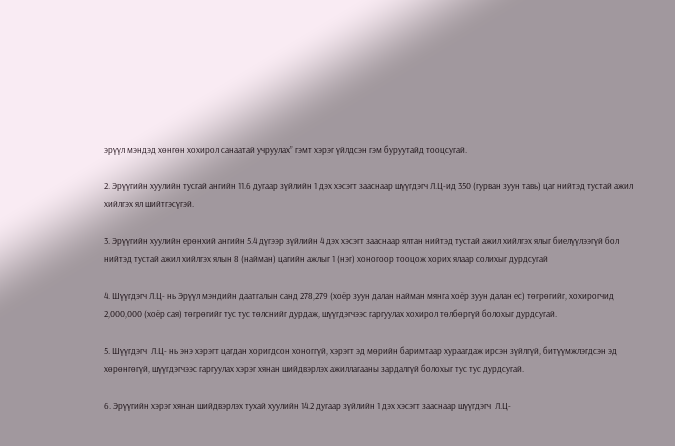эрүүл мэндэд хөнгөн хохирол санаатай учруулах” гэмт хэрэг үйлдсэн гэм буруутайд тооцсугай.

2. Эрүүгийн хуулийн тусгай ангийн 11.6 дугаар зүйлийн 1 дэх хэсэгт зааснаар шүүгдэгч Л.Ц-ид 350 (гурван зуун тавь) цаг нийтэд тустай ажил хийлгэх ял шийтгэсүгэй.

3. Эрүүгийн хуулийн ерөнхий ангийн 5.4 дүгээр зүйлийн 4 дэх хэсэгт зааснаар ялтан нийтэд тустай ажил хийлгэх ялыг биелүүлээгүй бол нийтэд тустай ажил хийлгэх ялын 8 (найман) цагийн ажлыг 1 (нэг) хоногоор тооцож хорих ялаар солихыг дурдсугай

4. Шүүгдэгч Л.Ц- нь Эрүүл мэндийн даатгалын санд 278,279 (хоёр зуун далан найман мянга хоёр зуун далан ес) төгрөгийг, хохирогчид 2,000,000 (хоёр сая) төгрөгийг тус тус төлснийг дурдаж, шүүгдэгчээс гаргуулах хохирол төлбөргүй болохыг дурдсугай.

5. Шүүгдэгч  Л.Ц- нь энэ хэрэгт цагдан хоригдсон хоноггүй, хэрэгт эд мөрийн баримтаар хураагдаж ирсэн зүйлгүй, битүүмжлэгдсэн эд хөрөнгөгүй, шүүгдэгчээс гаргуулах хэрэг хянан шийдвэрлэх ажиллагааны зардалгүй болохыг тус тус дурдсугай.

6. Эрүүгийн хэрэг хянан шийдвэрлэх тухай хуулийн 14.2 дугаар зүйлийн 1 дэх хэсэгт зааснаар шүүгдэгч  Л.Ц-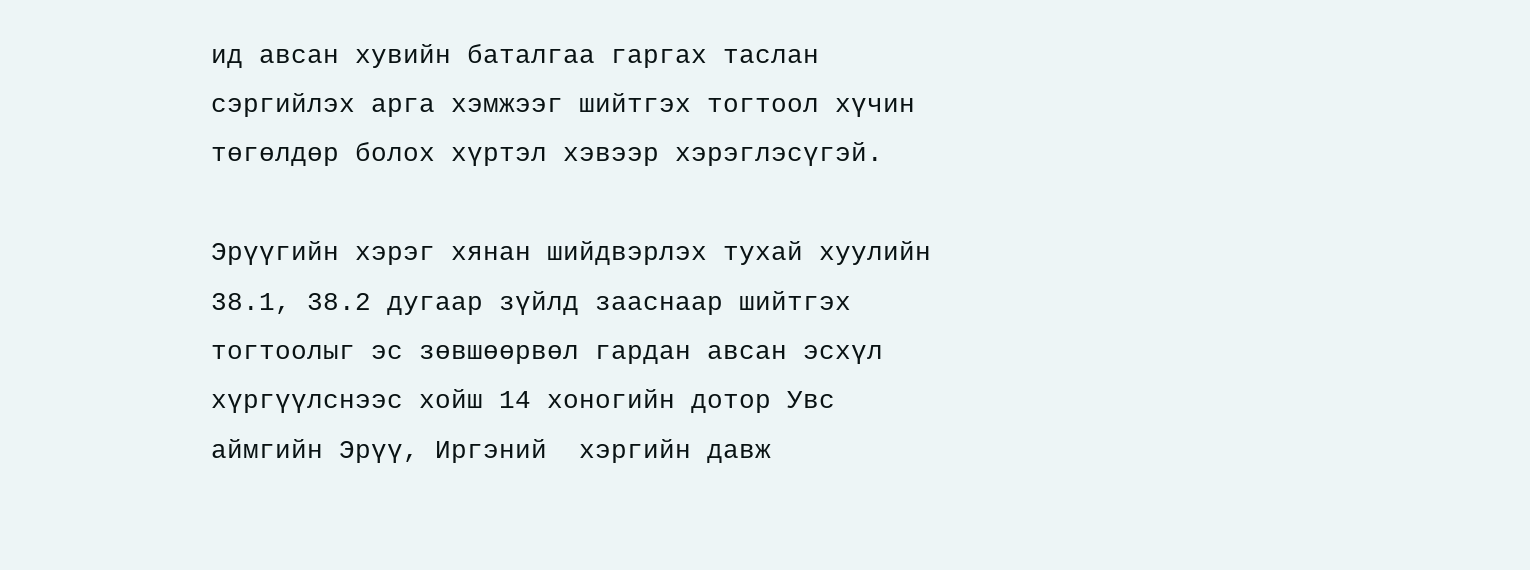ид авсан хувийн баталгаа гаргах таслан сэргийлэх арга хэмжээг шийтгэх тогтоол хүчин төгөлдөр болох хүртэл хэвээр хэрэглэсүгэй.

Эрүүгийн хэрэг хянан шийдвэрлэх тухай хуулийн 38.1, 38.2 дугаар зүйлд зааснаар шийтгэх тогтоолыг эс зөвшөөрвөл гардан авсан эсхүл хүргүүлснээс хойш 14 хоногийн дотор Увс аймгийн Эрүү, Иргэний  хэргийн давж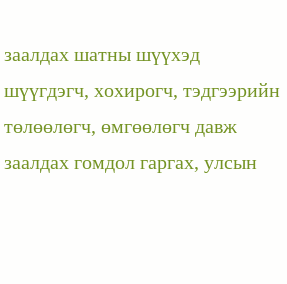заалдах шатны шүүхэд шүүгдэгч, хохирогч, тэдгээрийн төлөөлөгч, өмгөөлөгч давж заалдах гомдол гаргах, улсын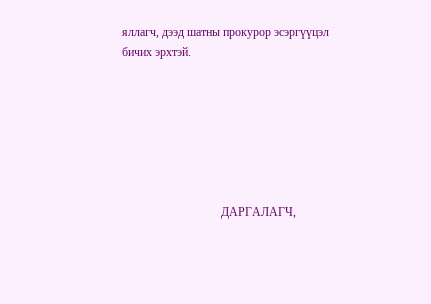яллагч, дээд шатны прокурор эсэргүүцэл бичих эрхтэй.







                                 ДАРГАЛАГЧ,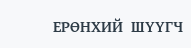ЕРӨНХИЙ  ШҮҮГЧ